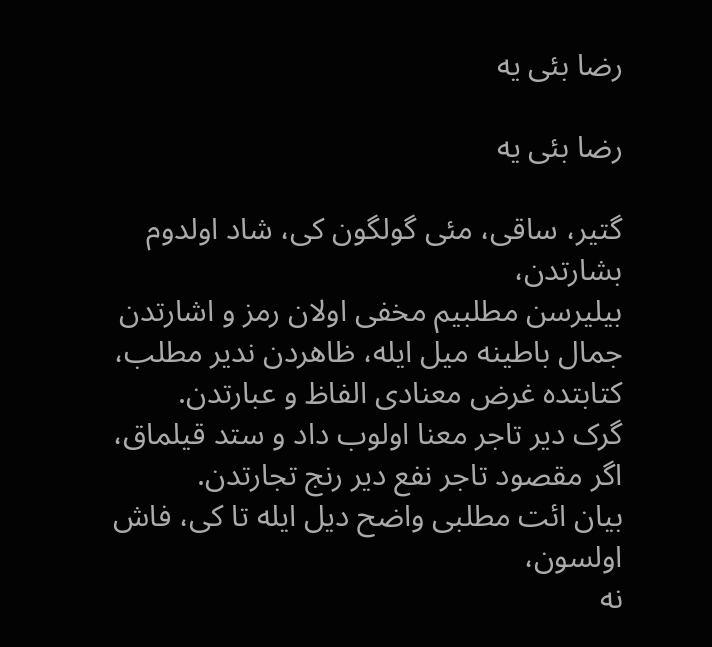رضا بئی یه

رضا بئی یه

گتیر، ساقی، مئی گولگون کی، شاد اولدوم بشارتدن،
بیلیرسن مطلبیم مخفی اولان رمز و اشارتدن
جمال باطینه میل ایله، ظاهردن ندیر مطلب،
کتابتده غرض معنادی الفاظ و عبارتدن.
گرک دیر تاجر معنا اولوب داد و ستد قیلماق،
اگر مقصود تاجر نفع دیر رنج تجارتدن.
بیان ائت مطلبی واضح دیل ایله تا کی، فاش اولسون،
نه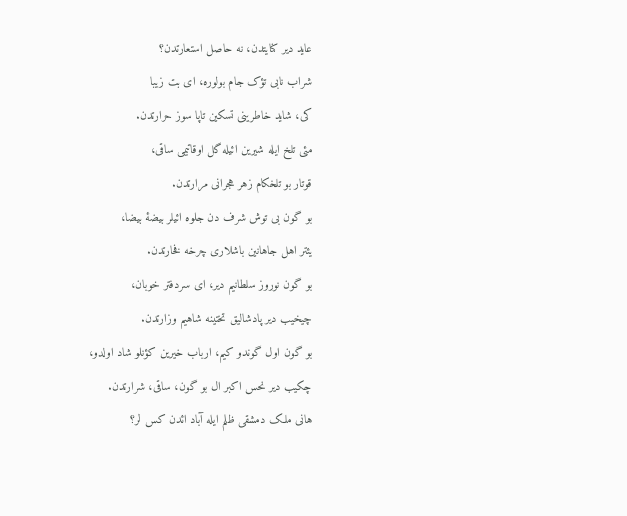عاید دیر کنایتدن، نه حاصل استعارتدن؟
شراب نابی تؤک جام بولوره، ای بت زیبا
کی، شاید خاطرینی تسکین تاپا سوز حرارتدن.
مئی تلخ ایله شیرین ائیله گل اوقاتیمی ساقی،
قوتار بو تلخکام زهر هجرانی مرارتدن.
بو گون بی توش شرف دن جلوه ائیلر بیضۀ بیضا،
یئتر اهل جاهانین باشلاری چرخه فخارتدن.
بو گون نوروز سلطانیم دیر، ای سردفتر خوبان،
چیخیب دیر پادشالیق تختینه شاهیم وزارتدن.
بو گون اول گوندو کیم، ارباب خیرین کؤنلو شاد اولدو،
چکیب دیر نحس اکبر ال بو گون، ساقی، شرارتدن.
هانی ملک دمشقی ظلم ایله آباد ائدن کس لر؟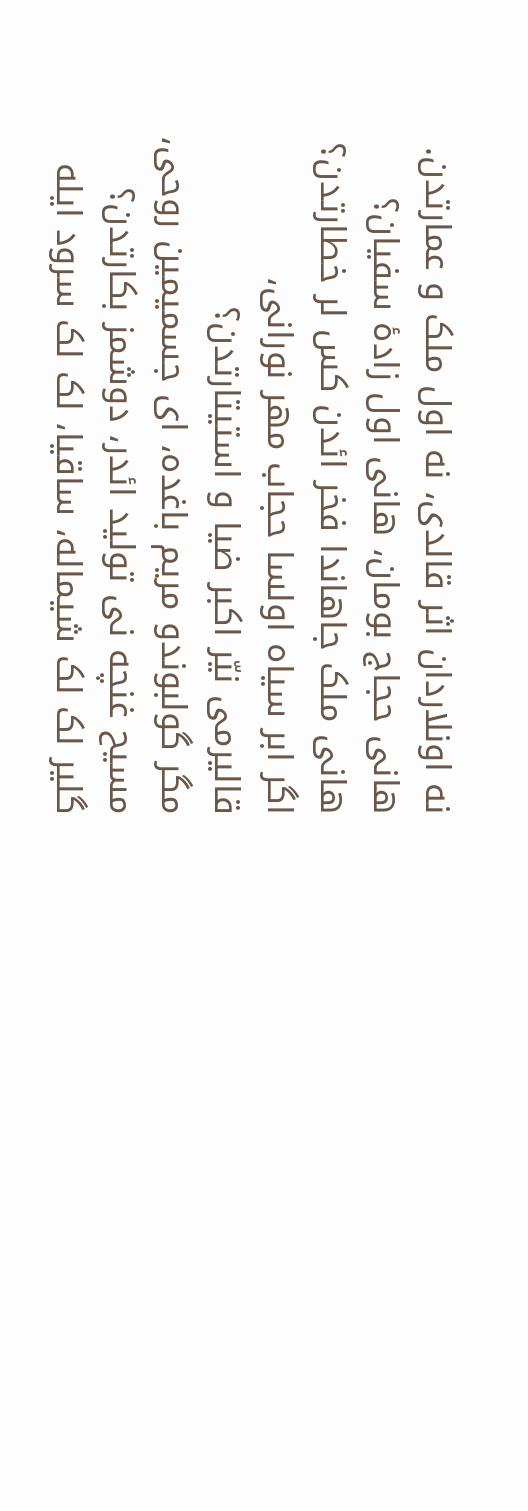نه اونلاردان اثر قالدی، نه اول ملک و عمارتدن.
هانی حجاج بومان، هانی اول زادۀ سفیان؟
هانی ملک جاهاندا فخر ائدن کس لر خطارتدن؟
اگر ابر سیاه اولسا حجاب مهر نورانی،
قالیرمی نیّر اکبر ضیا و استیتارتدن؟
مگر گولبوندو مریم باغده، ای جسمیمین روحی،
مسیح غنچه نی تولید ائدر، دوشمز بکارتدن؟
گلیر لک لک شیماله، ساقیا، لک لک سرود ایله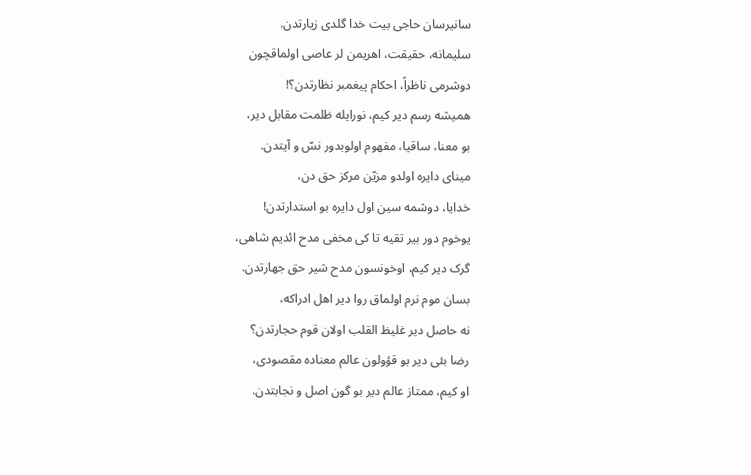سانیرسان حاجی بیت خدا گلدی زیارتدن.
سلیمانه، حقیقت، اهریمن لر عاصی اولماقچون
دوشرمی ناظراً، احکام پیغمبر نظارتدن؟!
همیشه رسم دیر کیم، نورایله ظلمت مقابل دیر،
بو معنا، ساقیا، مفهوم اولوبدور نسّ و آیتدن.
مینای دایره اولدو مزیّن مرکز حق دن،
خدایا، دوشمه سین اول دایره بو استدارتدن!
یوخوم دور بیر تقیه تا کی مخفی مدح ائدیم شاهی،
گرک دیر کیم، اوخونسون مدح شیر حق جهارتدن.
بسان موم نرم اولماق روا دیر اهل ادراکه،
نه حاصل دیر غلیظ القلب اولان قوم حجارتدن؟
رضا بئی دیر بو قؤولون عالم معناده مقصودی،
او کیم، ممتاز عالم دیر بو گون اصل و نجابتدن.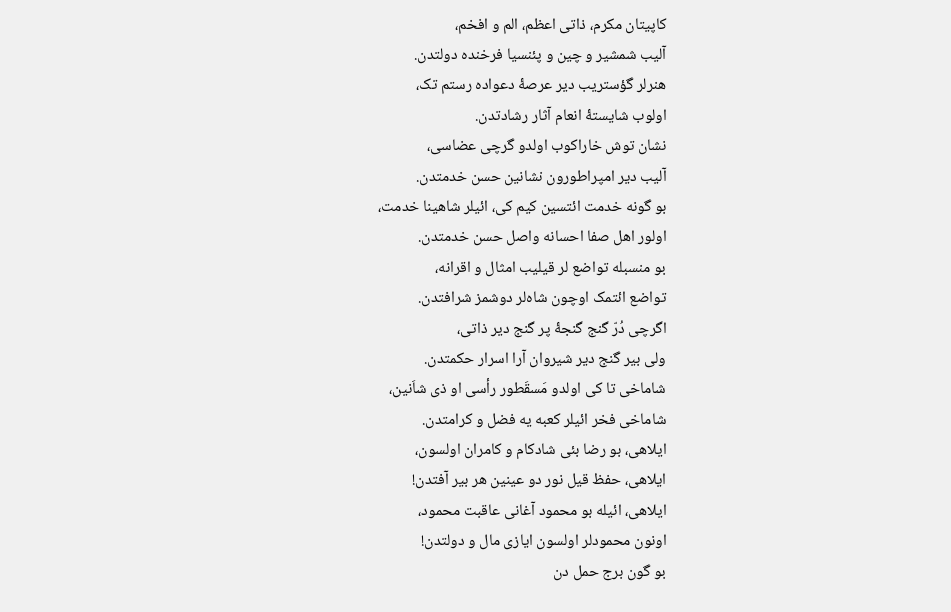کاپیتان مکرم، ذاتی اعظم، الم و افخم،
آلیب شمشیر و چین و پئنسیا فرخنده دولتدن.
هنرلر گؤستریب دیر عرصۀ دعواده رستم تک،
اولوب شایستۀ انعام آثار رشادتدن.
نشان توش خاراکوب اولدو گرچی عضاسی،
آلیب دیر امپراطورون نشانین حسن خدمتدن.
بو گونه خدمت ائتسین کیم کی، ائیلر شاهینا خدمت،
اولور اهل صفا احسانه واصل حسن خدمتدن.
بو منسبله تواضع لر قیلیب امثال و اقرانه،
تواضع ائتمک اوچون شاه‌لر دوشمز شرافتدن.
اگرچی دُرّ گنج گنجۀ پر گنج دیر ذاتی،
ولی بیر گنج دیر شیروان آرا اسرار حکمتدن.
شاماخی تا کی اولدو مَسقَطور رأسی او ذی شاَنین،
شاماخی فخر ائیلر کعبه یه فضل و کرامتدن.
ایلاهی، بو رضا بئی شادکام و کامران اولسون،
ایلاهی، حفظ قیل نور دو عینین هر بیر آفتدن!
ایلاهی، ائیله بو محمود آغانی عاقبت محمود،
اونون محمودلر اولسون ایازی مال و دولتدن!
بو گون برج حمل دن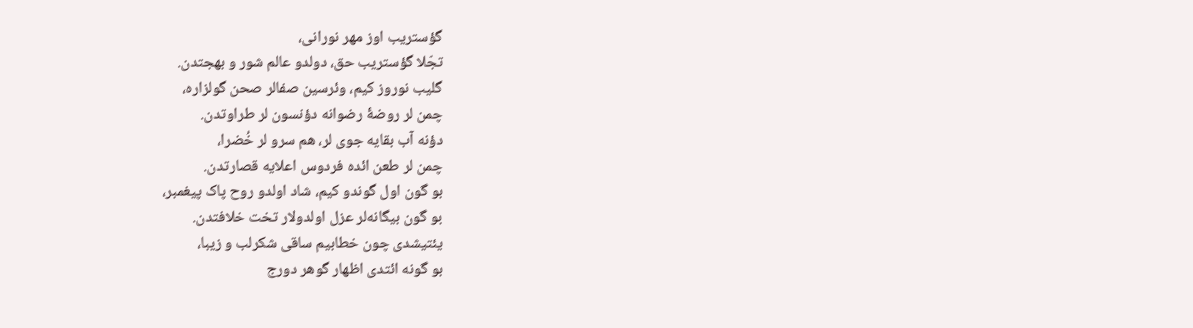گؤستریب اوز مهر نورانی،
تجّلا گؤستریب حق، دولدو عالم شور و بهجتدن.
گلیب نوروز کیم، وئرسین صفالر صحن گولزاره،
چمن لر روضۀ رضوانه دؤنسون لر طراوتدن.
دؤنه آب بقایه جوی لر، هم سرو لر خُضرا،
چمن لر طعن ائده فردوس اعلایه قصارتدن.
بو گون اول گوندو کیم، شاد اولدو روح پاک پیغمبر،
بو گون بیگانه‌لر عزل اولدولار تخت خلافتدن.
یئتیشدی چون خطابیم ساقی شکرلب و زیبا،
بو گونه ائتدی اظهار گوهر دورج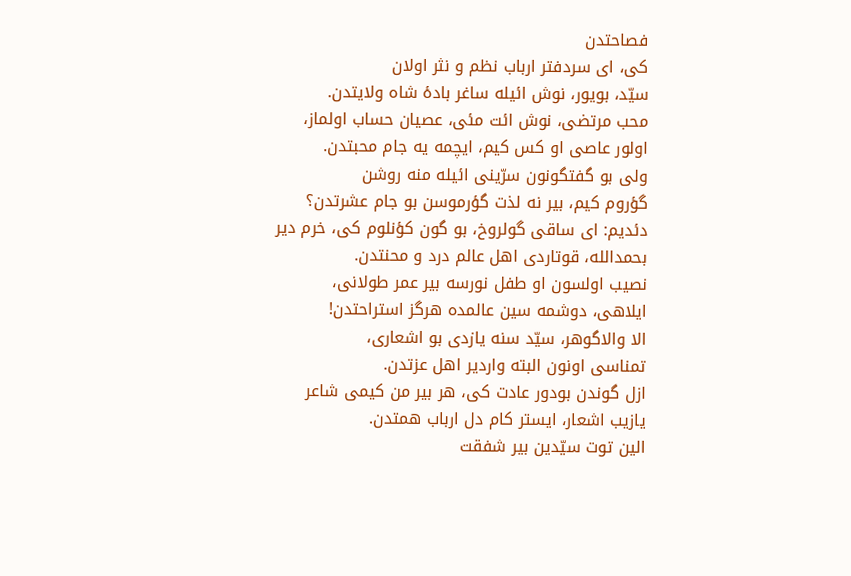فصاحتدن
کی، ای سردفتر ارباب نظم و نثر اولان
سیّد، بویور، نوش ائیله ساغر بادۀ شاه ولایتدن.
محب مرتضی، نوش ائت مئی، عصیان حساب اولماز،
اولور عاصی او کس کیم، ایچمه یه جام محبتدن.
ولی بو گفتگونون سرّینی ائیله منه روشن
گؤروم کیم، بیر نه لذت گؤرموسن بو جام عشرتدن؟
دئدیم: ای ساقی گولروخ، بو گون کؤنلوم کی، خرم دیر
بحمدالله، قوتاردی اهل عالم درد و محنتدن.
نصیب اولسون او طفل نورسه بیر عمر طولانی،
ایلاهی، دوشمه سین عالمده هرگز استراحتدن!
الا والاگوهر، سیّد سنه یازدی بو اشعاری،
تمناسی اونون البته واردیر اهل عزتدن.
ازل گوندن بودور عادت کی، هر بیر من کیمی شاعر
یازیب اشعار، ایستر کام دل ارباب همتدن.
الین توت سیّدین بیر شفقت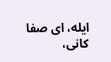ایله، ای صفا کانی،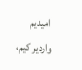امیدیم واردیر کیم،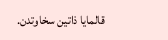قالمایا ذاتین سخاوتدن.